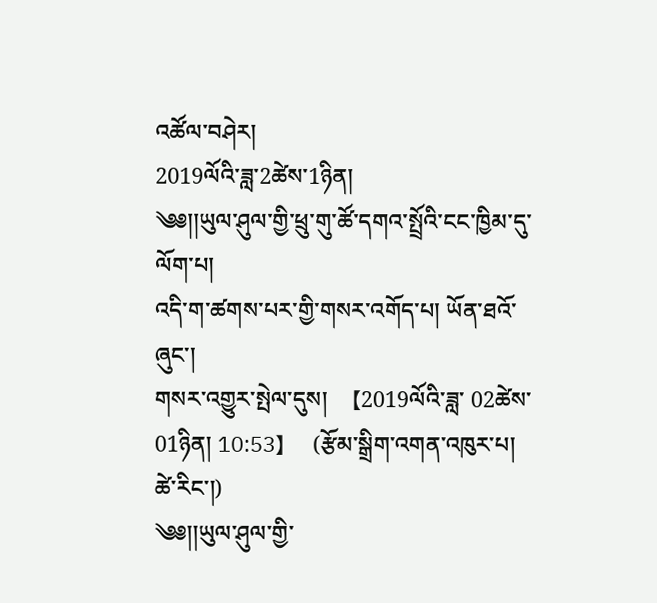འཚོལ་བཤེར།
2019ལོའི་ཟླ་2ཚེས་1ཉིན།
༄༅།།ཡུལ་ཤུལ་གྱི་ཕྲུ་གུ་ཚོ་དགའ་སྤྲོའི་ངང་ཁྱིམ་དུ་ལོག་པ།
འདི་ག་ཚགས་པར་གྱི་གསར་འགོད་པ། ཡོན་ཐའོ་ཞུང་།
གསར་འགྱུར་སྤེལ་དུས།  【2019ལོའི་ཟླ་ 02ཚེས་01ཉིན། 10:53】   (རྩོམ་སྒྲིག་འགན་འཁུར་པ། ཚེ་རིང་།)
༄༅།།ཡུལ་ཤུལ་གྱི་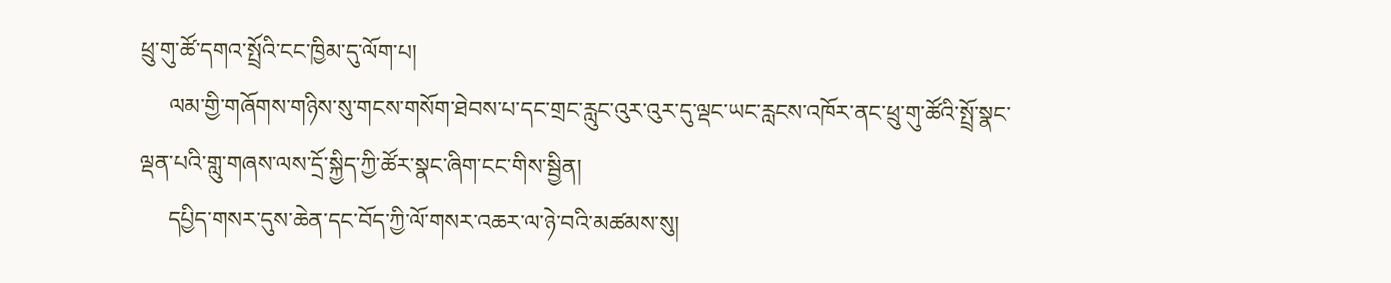ཕྲུ་གུ་ཚོ་དགའ་སྤྲོའི་ངང་ཁྱིམ་དུ་ལོག་པ།
     ལམ་གྱི་གཞོགས་གཉིས་སུ་གངས་གསོག་ཐེབས་པ་དང་གྲང་རླུང་འུར་འུར་དུ་ལྡང་ཡང་རླངས་འཁོར་ནང་ཕྲུ་གུ་ཚོའི་སྤྲོ་སྣང་ལྡན་པའི་གླུ་གཞས་ལས་དྲོ་སྐྱིད་ཀྱི་ཚོར་སྣང་ཞིག་ངང་གིས་སྦྱིན།
     དཔྱིད་གསར་དུས་ཆེན་དང་བོད་ཀྱི་ལོ་གསར་འཆར་ལ་ཉེ་བའི་མཚམས་སུ།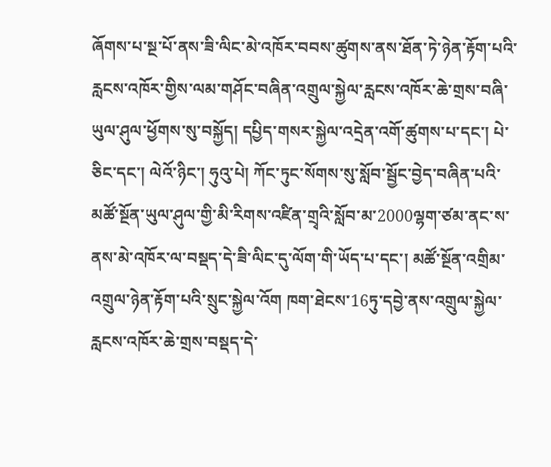ཞོགས་པ་སྔ་པོ་ནས་ཟི་ལིང་མེ་འཁོར་བབས་ཚུགས་ནས་ཐོན་ཏེ་ཉེན་རྟོག་པའི་རླངས་འཁོར་གྱིས་ལམ་གཤོང་བཞིན་འགྲུལ་སྐྱེལ་རླངས་འཁོར་ཆེ་གྲས་བཞི་ཡུལ་ཤུལ་ཕྱོགས་སུ་བསྐྱོད། དཔྱིད་གསར་སྐྱེལ་འདྲེན་འགོ་ཚུགས་པ་དང་། པེ་ཅིང་དང་། ལེའོ་ཉིང་། ཧུའུ་པེ། ཀོང་ཏུང་སོགས་སུ་སློབ་སྦྱོང་བྱེད་བཞིན་པའི་མཚོ་སྔོན་ཡུལ་ཤུལ་གྱི་མི་རིགས་འཛིན་གྲྭའི་སློབ་མ་2000ལྷག་ཙམ་ནང་ས་ནས་མེ་འཁོར་ལ་བསྡད་དེ་ཟི་ལིང་དུ་ལོག་གི་ཡོད་པ་དང་། མཚོ་སྔོན་འགྲིམ་འགྲུལ་ཉེན་རྟོག་པའི་སྲུང་སྐྱེལ་འོག ཁག་ཐེངས་16ཏུ་དབྱེ་ནས་འགྲུལ་སྐྱེལ་རླངས་འཁོར་ཆེ་གྲས་བསྡད་དེ་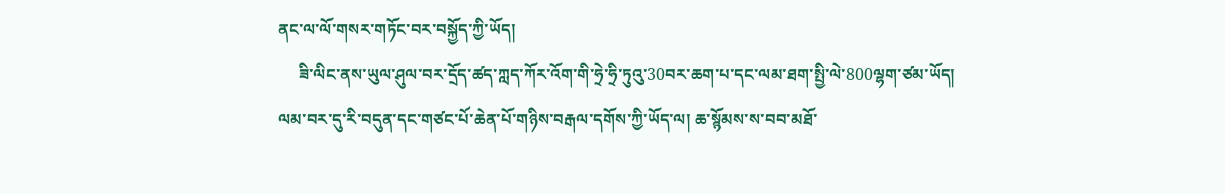ནང་ལ་ལོ་གསར་གཏོང་བར་བསྐྱོད་ཀྱི་ཡོད།
     ཟི་ལིང་ནས་ཡུལ་ཤུལ་བར་དྲོད་ཚད་ཀླད་ཀོར་འོག་གི་ཧྲེ་ཧྲི་ཏུའུ་30བར་ཆག་པ་དང་ལམ་ཐག་སྤྱི་ལེ་800ལྷག་ཙམ་ཡོད། ལམ་བར་དུ་རི་བདུན་དང་གཙང་པོ་ཆེན་པོ་གཉིས་བརྒལ་དགོས་ཀྱི་ཡོད་ལ། ཆ་སྙོམས་ས་བབ་མཐོ་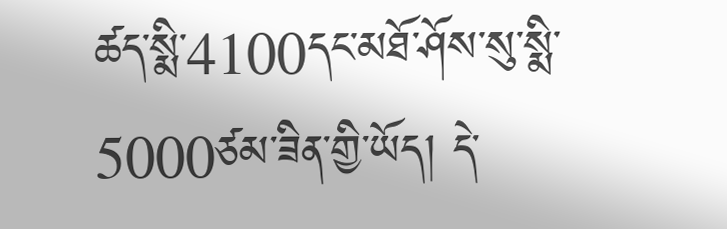ཚད་སྨི་4100དང་མཐོ་ཤོས་སུ་སྨི་5000ཙམ་ཟིན་གྱི་ཡོད། དེ་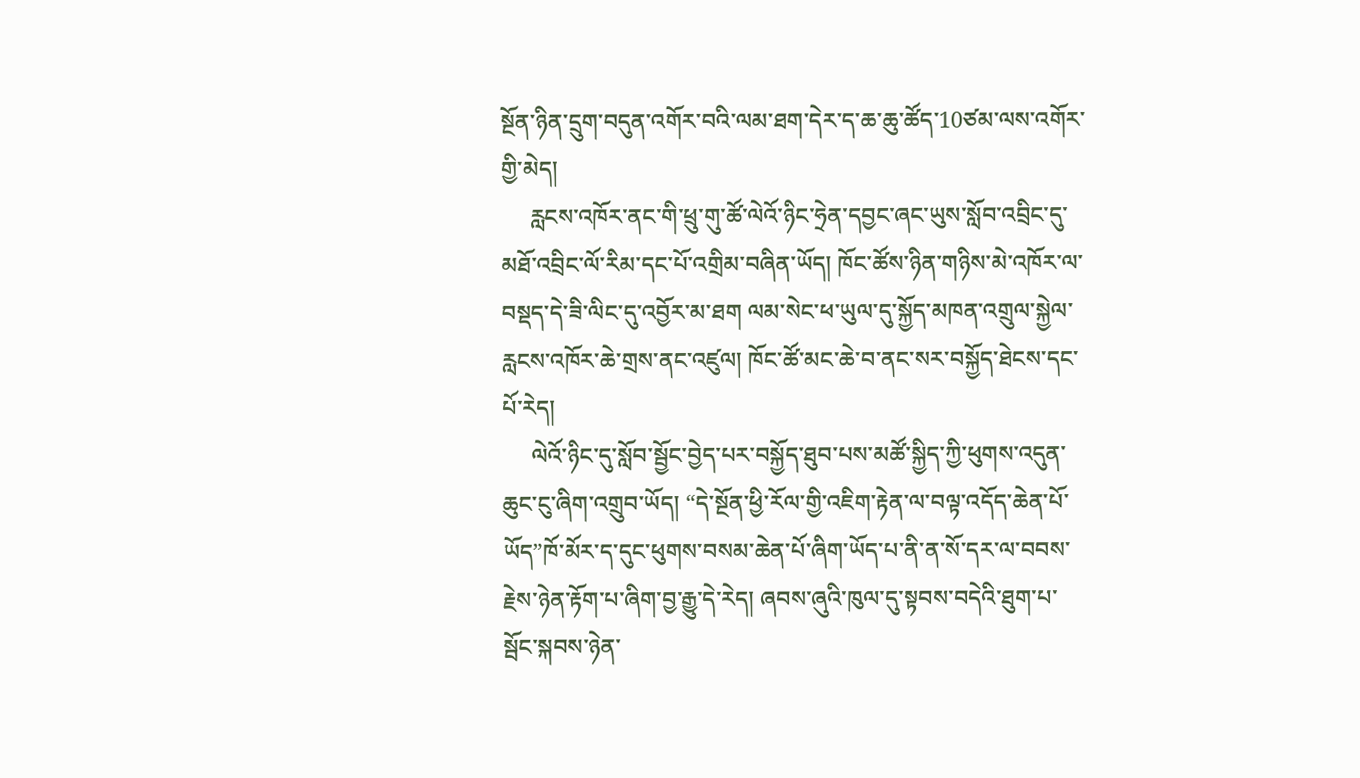སྔོན་ཉིན་དྲུག་བདུན་འགོར་བའི་ལམ་ཐག་དེར་ད་ཆ་ཆུ་ཚོད་10ཙམ་ལས་འགོར་གྱི་མེད།
     རླངས་འཁོར་ནང་གི་ཕྲུ་གུ་ཚོ་ལེའོ་ཉིང་ཧྲེན་དབྱང་ཞང་ཡུས་སློབ་འབྲིང་དུ་མཐོ་འབྲིང་ལོ་རིམ་དང་པོ་འགྲིམ་བཞིན་ཡོད། ཁོང་ཚོས་ཉིན་གཉིས་མེ་འཁོར་ལ་བསྡད་དེ་ཟི་ལིང་དུ་འབྱོར་མ་ཐག ལམ་སེང་ཕ་ཡུལ་དུ་སྐྱོད་མཁན་འགྲུལ་སྐྱེལ་རླངས་འཁོར་ཆེ་གྲས་ནང་འཛུལ། ཁོང་ཚོ་མང་ཆེ་བ་ནང་སར་བསྐྱོད་ཐེངས་དང་པོ་རེད།
     ལེའོ་ཉིང་དུ་སློབ་སྦྱོང་བྱེད་པར་བསྐྱོད་ཐུབ་པས་མཚོ་སྐྱིད་ཀྱི་ཕུགས་འདུན་ཆུང་ངུ་ཞིག་འགྲུབ་ཡོད། “དེ་སྔོན་ཕྱི་རོལ་གྱི་འཇིག་རྟེན་ལ་བལྟ་འདོད་ཆེན་པོ་ཡོད”ཁོ་མོར་ད་དུང་ཕུགས་བསམ་ཆེན་པོ་ཞིག་ཡོད་པ་ནི་ན་སོ་དར་ལ་བབས་རྗེས་ཉེན་རྟོག་པ་ཞིག་བྱ་རྒྱུ་དེ་རེད། ཞབས་ཞུའི་ཁུལ་དུ་སྟབས་བདེའི་ཐུག་པ་སྦོང་སྐབས་ཉེན་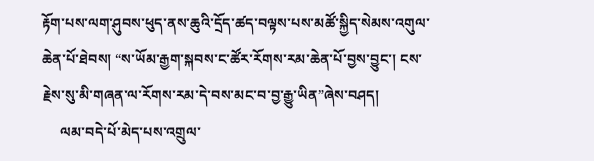རྟོག་པས་ལག་ཤུབས་ཕུད་ནས་ཆུའི་དྲོད་ཚད་བལྟས་པས་མཚོ་སྐྱིད་སེམས་འགུལ་ཆེན་པོ་ཐེབས། “ས་ཡོམ་རྒྱག་སྐབས་ང་ཚོར་རོགས་རམ་ཆེན་པོ་བྱས་བྱུང་། ངས་རྗེས་སུ་མི་གཞན་ལ་རོགས་རམ་དེ་བས་མང་བ་བྱ་རྒྱུ་ཡིན”ཞེས་བཤད།
     ལམ་བདེ་པོ་མེད་པས་འགྲུལ་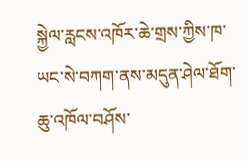སྐྱེལ་རླངས་འཁོར་ཆེ་གྲས་ཀྱིས་ཁ་ཡང་སེ་བཀག་ནས་མདུན་ཤེལ་ཐོག་ཆུ་འཁོལ་བཤོས་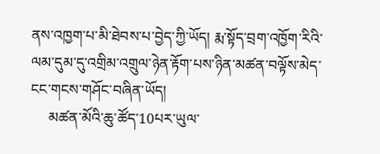ནས་འཁྱག་པ་མི་ཐེབས་པ་བྱེད་ཀྱི་ཡོད། རྨ་སྟོད་བྲག་འཁྱོག་རིའི་ལམ་དུམ་དུ་འགྲིམ་འགྲུལ་ཉེན་རྟོག་པས་ཉིན་མཚན་བལྟོས་མེད་ངང་གངས་གཤོང་བཞིན་ཡོད།
     མཚན་མོའི་ཆུ་ཚོད་10པར་ཡུལ་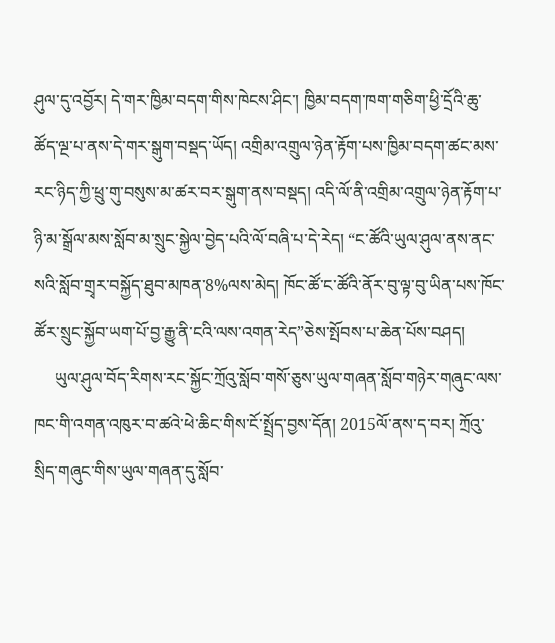ཤུལ་དུ་འབྱོར། དེ་གར་ཁྱིམ་བདག་གིས་ཁེངས་ཤིང་། ཁྱིམ་བདག་ཁག་གཅིག་ཕྱི་དྲོའི་ཆུ་ཚོད་ལྔ་པ་ནས་དེ་གར་སྒུག་བསྡད་ཡོད། འགྲིམ་འགྲུལ་ཉེན་རྟོག་པས་ཁྱིམ་བདག་ཚང་མས་རང་ཉིད་ཀྱི་ཕྲུ་གུ་བསུས་མ་ཚར་བར་སྒུག་ནས་བསྡད། འདི་ལོ་ནི་འགྲིམ་འགྲུལ་ཉེན་རྟོག་པ་ཉི་མ་སྒྲོལ་མས་སློབ་མ་སྲུང་སྐྱེལ་བྱེད་པའི་ལོ་བཞི་པ་དེ་རེད། “ང་ཚོའི་ཡུལ་ཤུལ་ནས་ནང་སའི་སློབ་གྲྭར་བསྐྱོད་ཐུབ་མཁན་8%ལས་མེད། ཁོང་ཚོ་ང་ཚོའི་ནོར་བུ་ལྟ་བུ་ཡིན་པས་ཁོང་ཚོར་སྲུང་སྐྱོབ་ཡག་པོ་བྱ་རྒྱུ་ནི་ངའི་ལས་འགན་རེད”ཅེས་སྤོབས་པ་ཆེན་པོས་བཤད།
     ཡུལ་ཤུལ་བོད་རིགས་རང་སྐྱོང་ཀྲོའུ་སློབ་གསོ་ཅུས་ཡུལ་གཞན་སློབ་གཉེར་གཞུང་ལས་ཁང་གི་འགན་འཁུར་བ་ཚའེ་ཕེ་ཆིང་གིས་ངོ་སྤྲོད་བྱས་དོན། 2015ལོ་ནས་ད་བར། ཀྲོའུ་སྲིད་གཞུང་གིས་ཡུལ་གཞན་དུ་སློབ་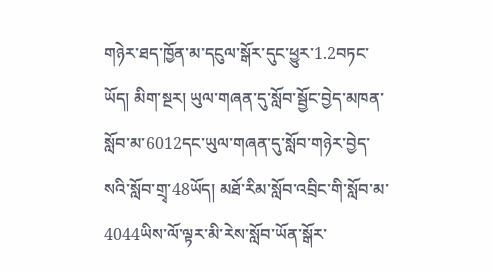གཉེར་ཐད་ཁྱོན་མ་དངུལ་སྒོར་དུང་ཕྱུར་1.2བཏང་ཡོད། མིག་སྔར། ཡུལ་གཞན་དུ་སློབ་སྦྱོང་བྱེད་མཁན་སློབ་མ་6012དང་ཡུལ་གཞན་དུ་སློབ་གཉེར་བྱེད་སའི་སློབ་གྲྭ་48ཡོད། མཐོ་རིམ་སློབ་འབྲིང་གི་སློབ་མ་4044ཡིས་ལོ་ལྟར་མི་རེས་སློབ་ཡོན་སྒོར་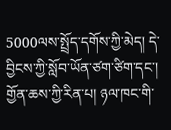5000ལས་སྤྲོད་དགོས་ཀྱི་མེད། དེ་བྱིངས་ཀྱི་སློབ་ཡོན་ཙག་ཙིག་དང་། གྱོན་ཆས་ཀྱི་རིན་པ། ཉལ་ཁང་གི་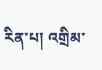རིན་པ། འགྲིམ་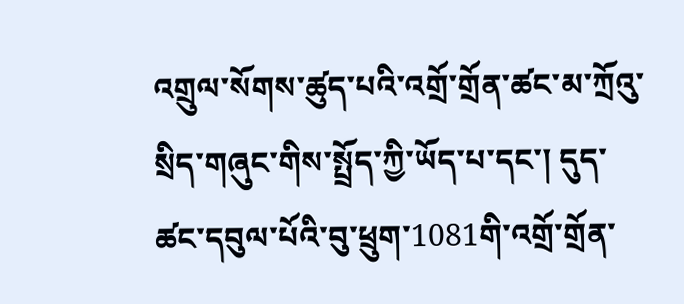འགྲུལ་སོགས་ཚུད་པའི་འགྲོ་གྲོན་ཚང་མ་ཀྲོའུ་སྲིད་གཞུང་གིས་སྤྲོད་ཀྱི་ཡོད་པ་དང་། དུད་ཚང་དབུལ་པོའི་བུ་ཕྲུག་1081གི་འགྲོ་གྲོན་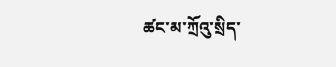ཚང་མ་ཀྲོའུ་སྲིད་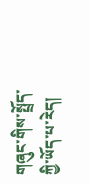གཞུང་གིས་སྤྲོད་ཀྱི་ཡོད་པ་རེད།